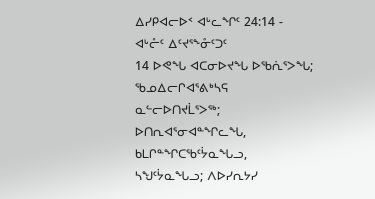ᐃᓯᑭᐊᓕᐅᑉ ᐊᒡᓚᖏᑦ 24:14 - ᐊᒡᓔᑦ ᐃᑦᔪᕐᖕᓁᑦᑐᑦ
14 ᐅᕙᖓ ᐊᑕᓂᐅᔪᖓ ᐅᖃᕇᕐᐳᖓ; ᖃᓄᐃᓕᒋᐊᕐᕕᒃᓴᕋ ᓇᓪᓕᐅᑎᔪᒫᕐᐳᖅ; ᐅᑎᕆᐊᕐᓂᐊᓐᖏᓚᖓ, ᑲᒪᒋᓐᖏᑕᖃᑦᔮᓇᖓᓗ, ᓴᖑᑦᔮᓇᖓᓗ; ᐱᐅᓯᕆᔭᓯ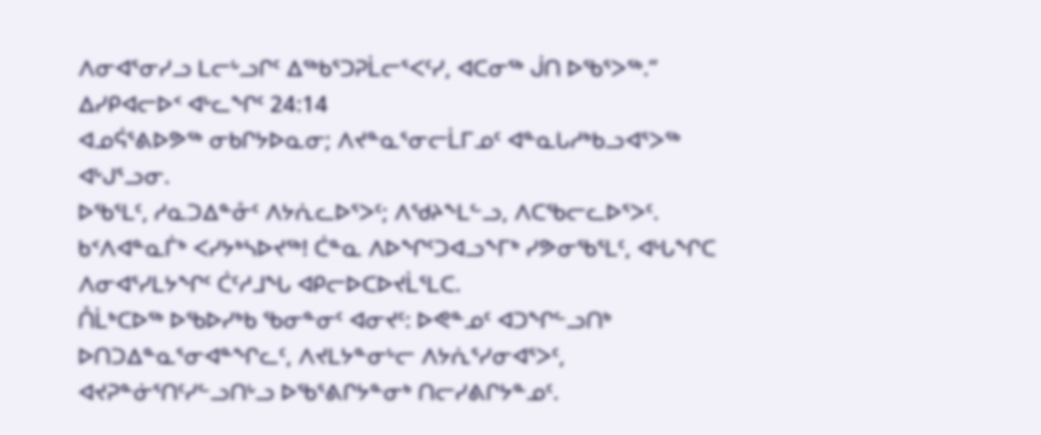ᐱᓂᐊᕐᓂᓯᓗ ᒪᓕᒡᓗᒋᑦ ᐃᖅᑲᕐᑐᕈᒫᓕᕐᐸᑦᓯ, ᐊᑕᓂᖅ ᒎᑎ ᐅᖃᕐᐳᖅ.”
ᐃᓯᑭᐊᓕᐅᑉ ᐊᒡᓚᖏᑦ 24:14
ᐊᓄᕌᕐᕕᐅᕗᖅ ᓂᑲᒋᔭᐅᓇᓂ; ᐱᔪᓐᓇᕐᓂᓕᒫᒥᓄᑦ ᐊᓐᓇᒐᓱᒃᑲᓗᐊᕐᐳᖅ ᐊᒡᒍᕐᓗᓂ.
ᐅᖃᕐᒪᑦ, ᓱᓇᑐᐃᓐᓁᑦ ᐱᔭᕇᓚᐅᕐᐳᑦ; ᐱᖁᔨᖕᒪᓪᓗ, ᐱᑕᖃᓕᓚᐅᕐᐳᑦ.
ᑲᑉᐱᐊᓐᓇᒦᒃ ᐸᓯᔭᒃᓴᐅᔪᖅ! ᑖᓐᓇ ᐱᐅᖏᑦᑐᐊᓗᖕᒥᒃ ᓯᕗᓂᖃᕐᒪᑦ, ᐊᒡᒐᖏᑕ ᐱᓂᐊᕐᓯᒪᔭᖏᑦ ᑖᑦᓱᒧᖓ ᐊᑭᓕᐅᑕᐅᔪᒫᕐᒪᑕ.
ᑍᒫᒃᑕᐅᖅ ᐅᖃᐅᓯᒃᑲ ᖃᓂᓐᓂᑦ ᐊᓂᔪᑦ: ᐅᕙᓐᓄᑦ ᐊᑐᖏᓪᓗᑎᒃ ᐅᑎᑐᐃᓐᓇᕐᓂᐊᓐᖏᓚᑦ, ᐱᔪᒪᔭᓐᓂᒡᓕ ᐱᔭᕇᕐᓯᓂᐊᕐᐳᑦ, ᐊᔪᕈᓐᓃᕐᑎᑦᓯᓪᓗᑎᒡᓗ ᐅᖃᕐᕕᒋᔭᓐᓂᒃ ᑎᓕᓯᕕᒋᔭᓐᓄᑦ.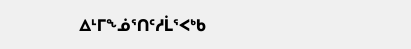ᐃᒻᒥᖕᓅᕐᑎᑦᓱᒫᕐᐸᒃᑲ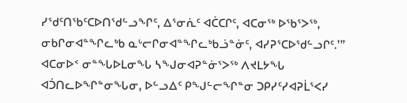ᓯᖁᑦᑎᖃᑦᑕᐅᑎᖁᓪᓗᖏᑦ, ᐃᕐᓂᕇᑦ ᐊᑖᑕᒋᑦ, ᐊᑕᓂᖅ ᐅᖃᕐᐳᖅ, ᓂᑲᒋᓂᐊᓐᖏᓚᒃᑲ ᓇᒡᓕᒋᓂᐊᓐᖏᓚᒃᑲᓘᓐᓃᑦ, ᐊᓯᕈᕐᑕᐅᖁᓪᓗᒋᑦ.’”
ᐊᑕᓂᐅᑉ ᓂᓐᖓᐅᒪᓂᖓ ᓴᖑᓂᐊᕈᓐᓃᕐᐳᖅ ᐱᔪᒪᔭᖓ ᐊᑑᑎᓚᐅᖏᓐᓂᖓᓂ, ᐅᓪᓗᐃᑦ ᑭᖑᓪᓕᖏᓐᓂ ᑐᑭᓯᑦᓯᐊᕈᒫᕐᐸᓯ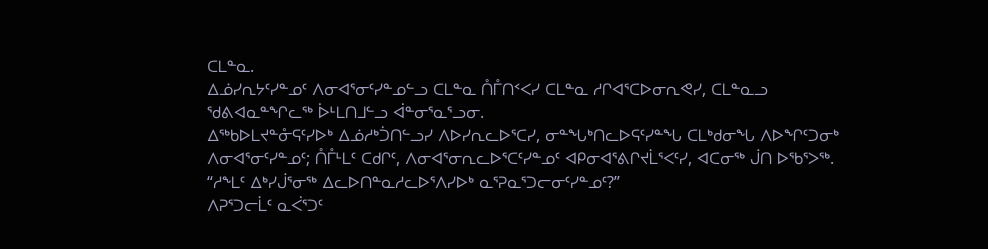ᑕᒪᓐᓇ.
ᐃᓅᓯᕆᔭᑦᓯᓐᓄᑦ ᐱᓂᐊᕐᓂᑦᓯᓐᓄᓪᓗ ᑕᒪᓐᓇ ᑍᒤᑎᑉᐸᓯ ᑕᒪᓐᓇ ᓱᒋᐊᕐᑕᐅᓂᕆᕙᓯ, ᑕᒪᓐᓇᓗ ᖁᕕᐊᓇᓐᖏᓚᖅ ᐆᒻᒪᑎᒧᓪᓗ ᐋᓐᓂᕐᓇᕐᓗᓂ.
ᐃᖅᑲᐅᒪᔪᓐᓁᕋᑦᓯᐅᒃ ᐃᓅᓱᒃᑑᑎᓪᓗᓯ ᐱᐅᓯᕆᓚᐅᕐᑕᓯ, ᓂᓐᖓᒃᑎᓚᐅᕋᑦᓯᓐᖓ ᑕᒪᒃᑯᓂᖓ ᐱᐅᖏᑦᑐᓂᒃ ᐱᓂᐊᕐᓂᑦᓯᓐᓄᑦ; ᑍᒤᒻᒪᑦ ᑕᑯᒋᑦ, ᐱᓂᐊᕐᓂᕆᓚᐅᕐᑕᑦᓯᓐᓄᑦ ᐊᑭᓂᐊᕐᕕᒋᔪᒫᕐᐸᑦᓯ, ᐊᑕᓂᖅ ᒎᑎ ᐅᖃᕐᐳᖅ. “ᓱᖕᒪᑦ ᐃᒃᓯᒎᕐᓂᖅ ᐃᓚᐅᑎᓐᓇᓱᓚᐅᕐᐱᓯᐅᒃ ᓇᕐᕈᓇᕐᑐᓕᓂᑦᓯᓐᓄᑦ?”
ᐱᕈᕐᑐᓕᒫᑦ ᓇᐹᕐᑐᑦ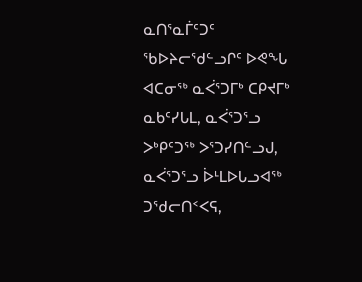ᓇᑎᕐᓇᒦᑦᑐᑦ ᖃᐅᔨᓕᖁᓪᓗᒋᑦ ᐅᕙᖓ ᐊᑕᓂᖅ ᓇᐹᕐᑐᒥᒃ ᑕᑭᔪᒥᒃ ᓇᑲᑦᓯᒐᒪ, ᓇᐹᕐᑐᕐᓗ ᐳᒃᑭᑦᑐᖅ ᐳᕐᑐᓯᑎᓪᓗᒍ, ᓇᐹᕐᑐᕐᓗ ᐆᒻᒪᐅᒐᓗᐊᖅ ᑐᖁᓕᑎᑉᐸᕋ,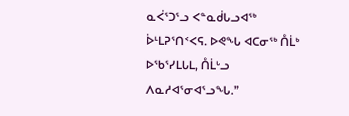ᓇᐹᕐᑐᕐᓗ ᐸᓐᓇᑰᒐᓗᐊᖅ ᐆᒻᒪᕈᕐᑎᑉᐸᕋ. ᐅᕙᖓ ᐊᑕᓂᖅ ᑍᒫᒃ ᐅᖃᕐᓯᒪᒐᒪ, ᑍᒫᒡᓗ ᐱᓇᓱᐊᕐᓂᐊᕐᓗᖓ.”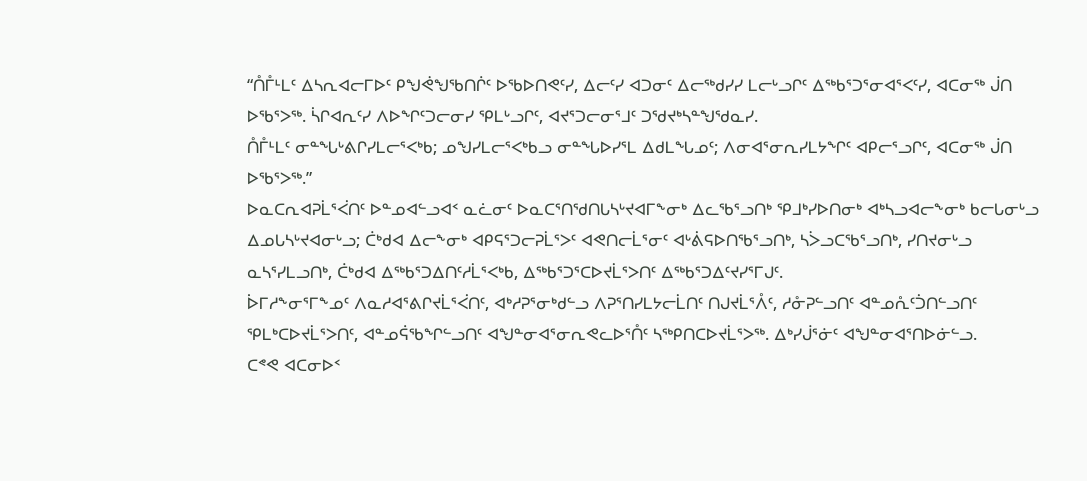“ᑍᒤᒻᒪᑦ ᐃᓴᕆᐊᓕᒥᐅᑦ ᑭᖑᕚᖑᖃᑎᒌᑦ ᐅᖃᐅᑎᕙᑦᓯ, ᐃᓕᑦᓯ ᐊᑐᓂᑦ ᐃᓕᖅᑯᓯᓯ ᒪᓕᒡᓗᒋᑦ ᐃᖅᑲᕐᑐᕐᓂᐊᕐᐸᑦᓯ, ᐊᑕᓂᖅ ᒎᑎ ᐅᖃᕐᐳᖅ. ᓵᒋᐊᕆᑦᓯ ᐱᐅᖏᑦᑐᓕᓂᓯ ᕿᒪᒡᓗᒋᑦ, ᐊᔪᕐᑐᓕᓂᕐᒧᑦ ᑐᖁᔪᒃᓴᓐᖑᖁᓇᓯ.
ᑍᒤᒻᒪᑦ ᓂᓐᖓᒡᕕᒋᓯᒪᓕᕐᐸᒃᑲ; ᓄᖑᓯᒪᓕᕐᐸᒃᑲᓗ ᓂᓐᖓᐅᓯᕐᒪ ᐃᑯᒪᖓᓄᑦ; ᐱᓂᐊᕐᓂᕆᓯᒪᔭᖏᑦ ᐊᑭᓕᕐᓗᒋᑦ, ᐊᑕᓂᖅ ᒎᑎ ᐅᖃᕐᐳᖅ.”
ᐅᓇᑕᕆᐊᕈᒫᕐᐹᑎᑦ ᐅᓐᓄᐊᓪᓗᐊᑉ ᓇᓛᓂᑦ ᐅᓇᑕᕐᑎᖁᑎᒐᓴᒡᔪᐊᒥᖕᓂᒃ ᐃᓚᖃᕐᓗᑎᒃ ᕿᒧᒃᓯᐅᑎᓂᒃ ᐊᒃᓴᓗᐊᓕᖕᓂᒃ ᑲᓕᒐᓂᒡᓗ ᐃᓄᒐᓴᒡᔪᐊᓂᒡᓗ; ᑖᒃᑯᐊ ᐃᓕᖕᓂᒃ ᐊᑭᕋᕐᑐᓕᕈᒫᕐᐳᑦ ᐊᕙᑎᓕᒫᕐᓂᑦ ᐊᒡᕖᕋᐅᑎᖃᕐᓗᑎᒃ, ᓴᐴᓗᑕᖃᕐᓗᑎᒃ, ᓯᑎᔪᓂᒡᓗ ᓇᓴᕐᓯᒪᓗᑎᒃ, ᑖᒃᑯᐊ ᐃᖅᑲᕐᑐᐃᑎᑦᓱᒫᕐᐸᒃᑲ, ᐃᖅᑲᕐᑐᕐᑕᐅᔪᒫᕐᐳᑎᑦ ᐃᖅᑲᕐᑐᐃᑦᔪᓯᕐᒥᒍᑦ.
ᐆᒥᓱᖕᓂᕐᒥᖕᓄᑦ ᐱᓇᓱᐊᕐᕕᒋᔪᒫᕐᐹᑎᑦ, ᐊᒃᓱᕈᕐᓂᒃᑯᓪᓗ ᐱᕈᕐᑎᓯᒪᔭᓕᒫᑎᑦ ᑎᒍᔪᒫᕐᐰᑦ, ᓱᓁᕈᓪᓗᑎᑦ ᐊᓐᓄᕅᑦᑑᑎᓪᓗᑎᑦ ᕿᒪᒃᑕᐅᔪᒫᕐᐳᑎᑦ, ᐊᓐᓄᕌᖃᖏᓪᓗᑎᑦ ᐊᖑᓐᓂᐊᕐᓂᕆᕙᓚᐅᕐᑍᑦ ᓴᖅᑭᑎᑕᐅᔪᒫᕐᐳᖅ. ᐃᒃᓯᒎᕐᓃᑦ ᐊᖑᓐᓂᐊᕐᑎᐅᓃᓪᓗ.
ᑕᕝᕙ ᐊᑕᓂᐅᑉ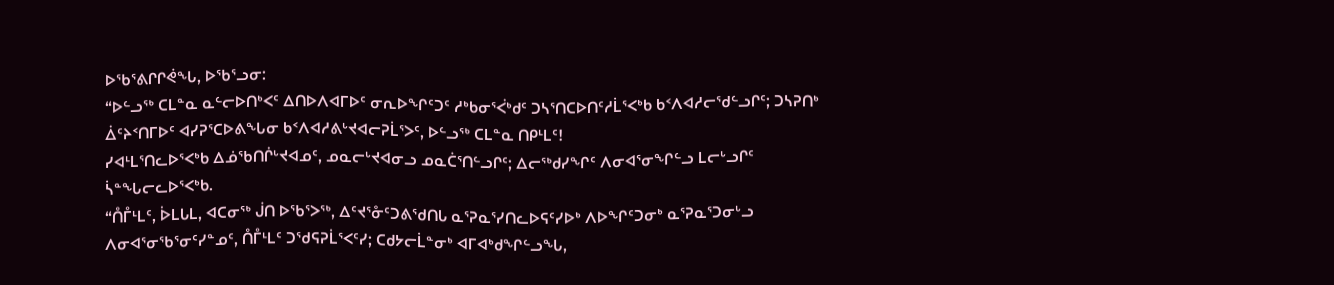ᐅᖃᕐᕕᒋᒋᕚᖓ, ᐅᖃᕐᓗᓂ:
“ᐅᓪᓗᖅ ᑕᒪᓐᓇ ᓇᓪᓕᐅᑎᒃᐸᑦ ᐃᑎᐅᐱᐊᒥᐅᑦ ᓂᕆᐅᖏᑦᑐᑦ ᓱᒃᑲᓂᕐᐹᒃᑯᑦ ᑐᓴᕐᑎᑕᐅᑎᑦᓱᒫᕐᐸᒃᑲ ᑲᑉᐱᐊᓱᓕᖁᓪᓗᒋᑦ; ᑐᓴᕈᑎᒃ ᐄᑦᔨᑉᑎᒥᐅᑦ ᐊᓯᕈᕐᑕᐅᕕᖓᓂ ᑲᑉᐱᐊᓱᕕᒡᔪᐊᓕᕈᒫᕐᐳᑦ, ᐅᓪᓗᖅ ᑕᒪᓐᓇ ᑎᑭᒻᒪᑦ!
ᓯᐊᒻᒪᕐᑎᓚᐅᕐᐸᒃᑲ ᐃᓅᖃᑎᒌᒡᔪᐊᓄᑦ, ᓄᓇᓕᒡᔪᐊᓂᓗ ᓄᓇᑖᕐᑎᓪᓗᒋᑦ; ᐃᓕᖅᑯᓯᖏᑦ ᐱᓂᐊᕐᓂᖏᓪᓗ ᒪᓕᒡᓗᒋᑦ ᓵᓐᖓᓕᓚᐅᕐᐸᒃᑲ.
“ᑍᒤᒻᒪᑦ, ᐆᒪᒐᒪ, ᐊᑕᓂᖅ ᒎᑎ ᐅᖃᕐᐳᖅ, ᐃᑦᔪᕐᓁᑦᑐᕕᖁᑎᒐ ᓇᕐᕈᓇᕐᓯᑎᓚᐅᕋᑦᓯᐅᒃ ᐱᐅᖏᑦᑐᓂᒃ ᓇᕐᕈᓇᕐᑐᓂᒡᓗ ᐱᓂᐊᕐᓂᖃᕐᓂᑦᓯᓐᓄᑦ, ᑍᒤᒻᒪᑦ ᑐᖁᕋᕈᒫᕐᐸᑦᓯ; ᑕᑯᔭᓕᒫᓐᓂᒃ ᐊᒥᐊᒃᑯᖏᓪᓗᖓ,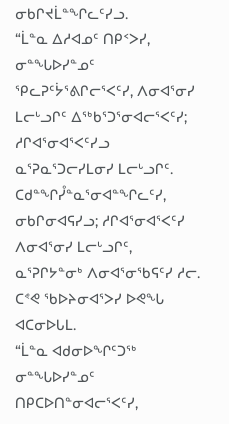ᓂᑲᒋᔪᒫᓐᖏᓚᑦᓯᓗ.
“ᒫᓐᓇ ᐃᓱᐊᓄᑦ ᑎᑭᑉᐳᓯ, ᓂᓐᖓᐅᓯᓐᓄᑦ ᕿᓚᕈᑦᔮᕐᕕᒋᓕᕐᐸᑦᓯ, ᐱᓂᐊᕐᓂᓯ ᒪᓕᒡᓗᒋᑦ ᐃᖅᑲᕐᑐᕐᓂᐊᓕᕐᐸᑦᓯ; ᓱᒋᐊᕐᓂᐊᕐᐸᑦᓯᓗ ᓇᕐᕈᓇᕐᑐᓕᓯᒪᓂᓯ ᒪᓕᒡᓗᒋᑦ.
ᑕᑯᓐᖏᓮᓐᓇᕐᓂᐊᓐᖏᓚᑦᓯ, ᓂᑲᒋᓂᐊᕋᓯᓗ; ᓱᒋᐊᕐᓂᐊᕐᐸᑦᓯ ᐱᓂᐊᕐᓂᓯ ᒪᓕᒡᓗᒋᑦ, ᓇᕐᕈᒋᔭᓐᓂᒃ ᐱᓂᐊᕐᓂᖃᕋᑦᓯ ᓱᓕ. ᑕᕝᕙ ᖃᐅᔨᓂᐊᕐᐳᓯ ᐅᕙᖓ ᐊᑕᓂᐅᒐᒪ.
“ᒫᓐᓇ ᐊᑯᓂᐅᖏᑦᑐᖅ ᓂᓐᖓᐅᓯᓐᓄᑦ ᑎᑭᑕᐅᑎᓐᓂᐊᓕᕐᐸᑦᓯ,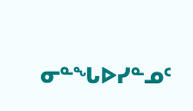ᓂᓐᖓᐅᓯᓐᓄᑦ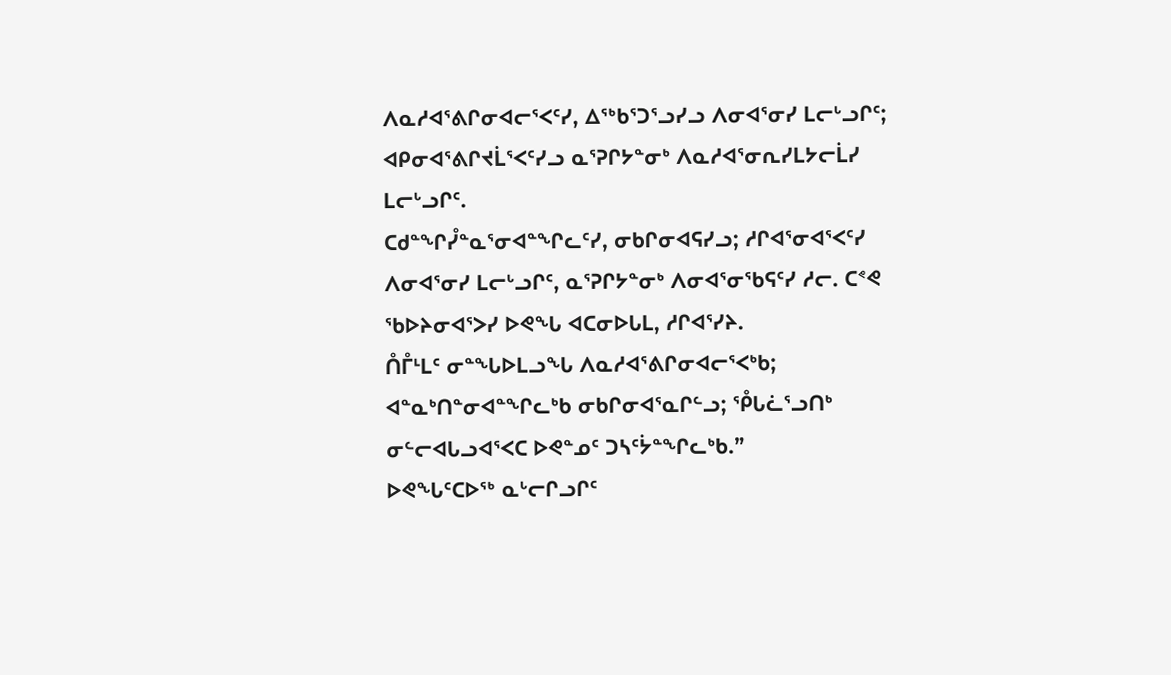ᐱᓇᓱᐊᕐᕕᒋᓂᐊᓕᕐᐸᑦᓯ, ᐃᖅᑲᕐᑐᕐᓗᓯᓗ ᐱᓂᐊᕐᓂᓯ ᒪᓕᒡᓗᒋᑦ; ᐊᑭᓂᐊᕐᕕᒋᔪᒫᕐᐸᑦᓯᓗ ᓇᕐᕈᒋᔭᓐᓂᒃ ᐱᓇᓱᐊᕐᓂᕆᓯᒪᔭᓕᒫᓯ ᒪᓕᒡᓗᒋᑦ.
ᑕᑯᓐᖏᓮᓐᓇᕐᓂᐊᓐᖏᓚᑦᓯ, ᓂᑲᒋᓂᐊᕋᓯᓗ; ᓱᒋᐊᕐᓂᐊᕐᐸᑦᓯ ᐱᓂᐊᕐᓂᓯ ᒪᓕᒡᓗᒋᑦ, ᓇᕐᕈᒋᔭᓐᓂᒃ ᐱᓂᐊᕐᓂᖃᕋᑦᓯ ᓱᓕ. ᑕᕝᕙ ᖃᐅᔨᓂᐊᕐᐳᓯ ᐅᕙᖓ ᐊᑕᓂᐅᒐᒪ, ᓱᒋᐊᕐᓯᔨ.
ᑍᒤᒻᒪᑦ ᓂᓐᖓᐅᒪᓗᖓ ᐱᓇᓱᐊᕐᕕᒋᓂᐊᓕᕐᐸᒃᑲ; ᐊᓐᓇᒃᑎᓐᓂᐊᓐᖏᓚᒃᑲ ᓂᑲᒋᓂᐊᕐᓇᒋᓪᓗ; ᕾᒐᓛᕐᓗᑎᒃ ᓂᓪᓕᐊᒐᓗᐊᕐᐸᑕ ᐅᕙᓐᓄᑦ ᑐᓴᑦᔮᓐᖏᓚᒃᑲ.”
ᐅᕙᖓᑦᑕᐅᖅ ᓇᒡᓕᒋᓗᒋᑦ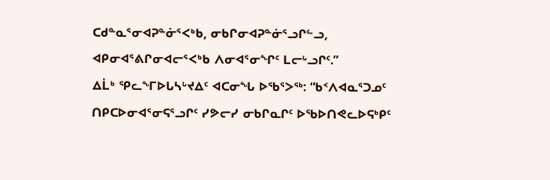ᑕᑯᓐᓇᕐᓂᐊᕈᓐᓃᕐᐸᒃᑲ, ᓂᑲᒋᓂᐊᕈᓐᓃᕐᓗᒋᓪᓗ, ᐊᑭᓂᐊᕐᕕᒋᓂᐊᓕᕐᐸᒃᑲ ᐱᓂᐊᕐᓂᖏᑦ ᒪᓕᒡᓗᒋᑦ.”
ᐃᒫᒃ ᕿᓚᖕᒥᐅᒐᓴᒡᔪᐃᑦ ᐊᑕᓂᖓ ᐅᖃᕐᐳᖅ: “ᑲᑉᐱᐊᓇᕐᑐᓄᑦ ᑎᑭᑕᐅᓂᐊᕐᓂᕋᕐᓗᒋᑦ ᓯᕗᓕᓯ ᓂᑲᒋᓇᒋᑦ ᐅᖃᐅᑎᕙᓚᐅᕋᒃᑭᑦ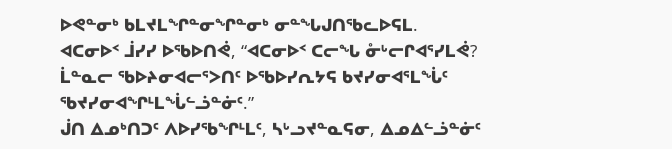ᐅᕙᓐᓂᒃ ᑲᒪᔪᒪᖏᓐᓂᖏᓐᓂᒃ ᓂᓐᖓᒍᑎᖃᓚᐅᕋᒪ.
ᐊᑕᓂᐅᑉ ᒨᓯᓯ ᐅᖃᐅᑎᕚ, “ᐊᑕᓂᐅᑉ ᑕᓕᖓ ᓁᒡᓕᒋᐊᕐᓯᒪᕚ? ᒫᓐᓇᓕ ᖃᐅᔨᓂᐊᓕᕐᐳᑎᑦ ᐅᖃᐅᓯᕆᔭᕋ ᑲᔪᓯᓂᐊᕐᒪᖔᑦ ᖃᔪᓯᓂᐊᖏᒻᒪᖔᓪᓘᓐᓃᑦ.”
ᒎᑎ ᐃᓄᒃᑎᑐᑦ ᐱᐅᓯᖃᖏᒻᒪᑦ, ᓴᒡᓗᔪᓐᓇᕋᓂ, ᐃᓄᐃᓪᓘᓐᓃᑦ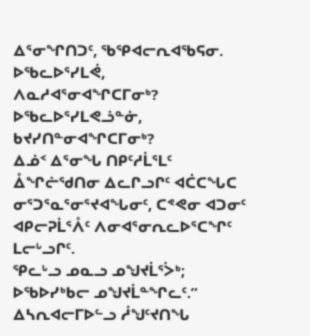ᐃᕐᓂᖏᑎᑐᑦ, ᖃᕿᐊᓕᕆᐊᖃᕋᓂ. ᐅᖃᓚᐅᕐᓯᒪᕚ, ᐱᓇᓱᐊᕐᓂᐊᖏᑕᒥᓂᒃ? ᐅᖃᓚᐅᕐᓯᒪᕙᓘᓐᓃ, ᑲᔪᓯᑎᓐᓂᐊᖏᑕᒥᓂᒃ?
ᐃᓅᑉ ᐃᕐᓂᖓ ᑎᑭᑦᓱᒫᕐᒪᑦ ᐂᖏᓖᖁᑎᓂ ᐃᓚᒋᓗᒋᑦ ᐊᑖᑕᖓᑕ ᓂᕐᑐᕐᓇᕐᓂᕐᔪᐊᖓᓂᑦ, ᑕᕝᕙᓂ ᐊᑐᓂᑦ ᐊᑭᓕᕈᒫᕐᐰᑦ ᐱᓂᐊᕐᓂᕆᓚᐅᕐᑕᖏᑦ ᒪᓕᒡᓗᒋᑦ.
ᕿᓚᒡᓗ ᓄᓇᓗ ᓄᖑᔪᒫᕐᐴᒃ; ᐅᖃᐅᓯᒃᑲᓕ ᓄᖑᔪᒫᓐᖏᓚᑦ.”
ᐃᓴᕆᐊᓕᒥᐅᓪᓗ ᓲᖑᑦᔪᑎᖓ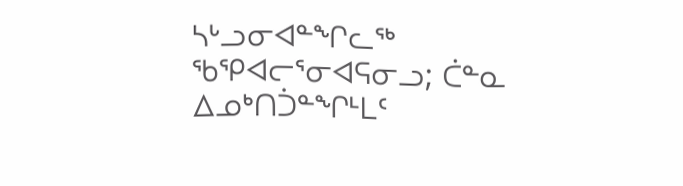ᓴᒡᓗᓂᐊᓐᖏᓚᖅ ᖃᕿᐊᓕᕐᓂᐊᕋᓂᓗ; ᑖᓐᓇ ᐃᓄᒃᑎᑑᓐᖏᒻᒪᑦ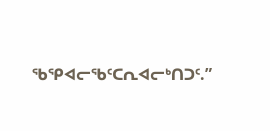ᖃᕿᐊᓕᖃᑦᑕᕆᐊᓕᒃᑎᑐᑦ.”